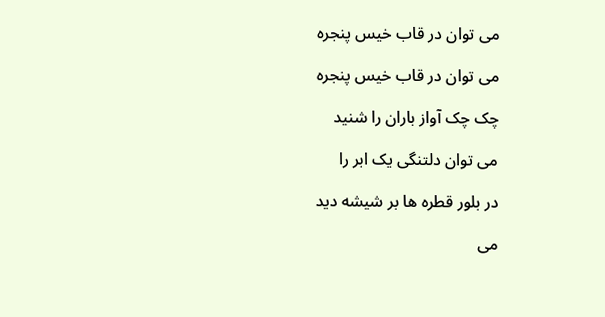می توان در قاب خیس پنجره

می توان در قاب خیس پنجره

چک چک آواز باران را شنید

می توان دلتنگی یک ابر را

در بلور قطره ها بر شیشه دید

می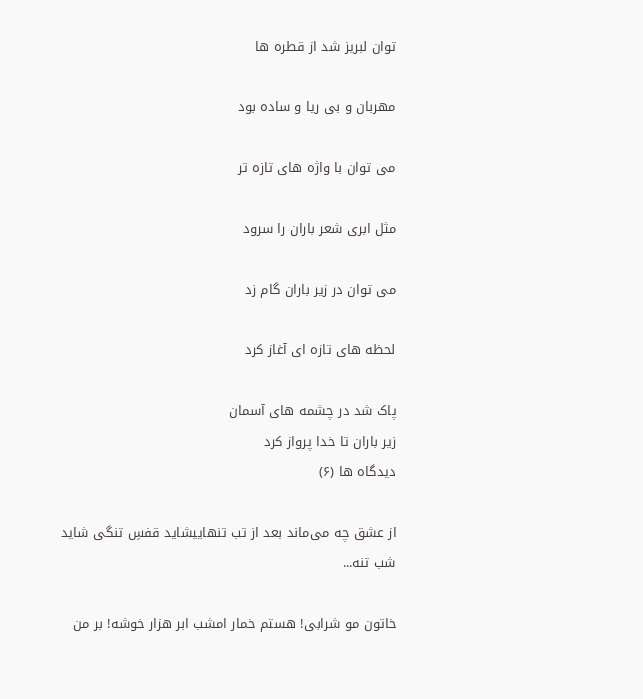توان لبریز شد از قطره ها

مهربان و بی ریا و ساده بود

می توان با واژه های تازه تر

مثل ابری شعر باران را سرود

می توان در زیر باران گام زد

لحظه های تازه ای آغاز کرد

پاک شد در چشمه های آسمان
زیر باران تا خدا پرواز کرد
دیدگاه ها (۶)

از عشق چه می‌ماند بعد از تب تنهاییشاید قفسِ تنگی شاید شب تنه...

خاتون مو شرابی! هستم خمار امشب ابر هزار خوشه! بر من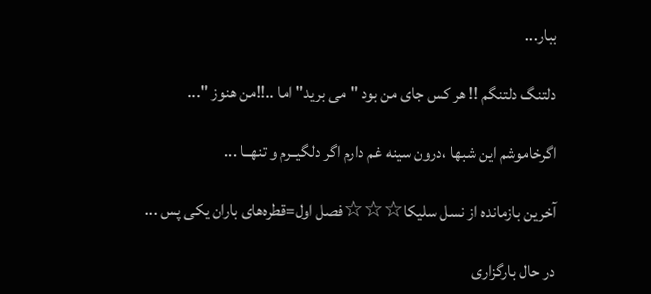ببار...

دلتنگ دلتنگم !! هر کس جای من بود "می برید" اما ..!!من هنوز "...

اگرخاموشم این شبها ،درون سینه غم دارم اگر دلگیــرم و تنهــا ...

آخرین بازمانده از نسل سلیکا☆☆☆فصل اول=قطره‌های باران یکی پس ...

در حال بارگزاری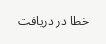خطا در دریافت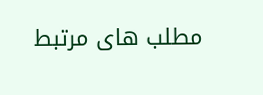مطلب های مرتبط